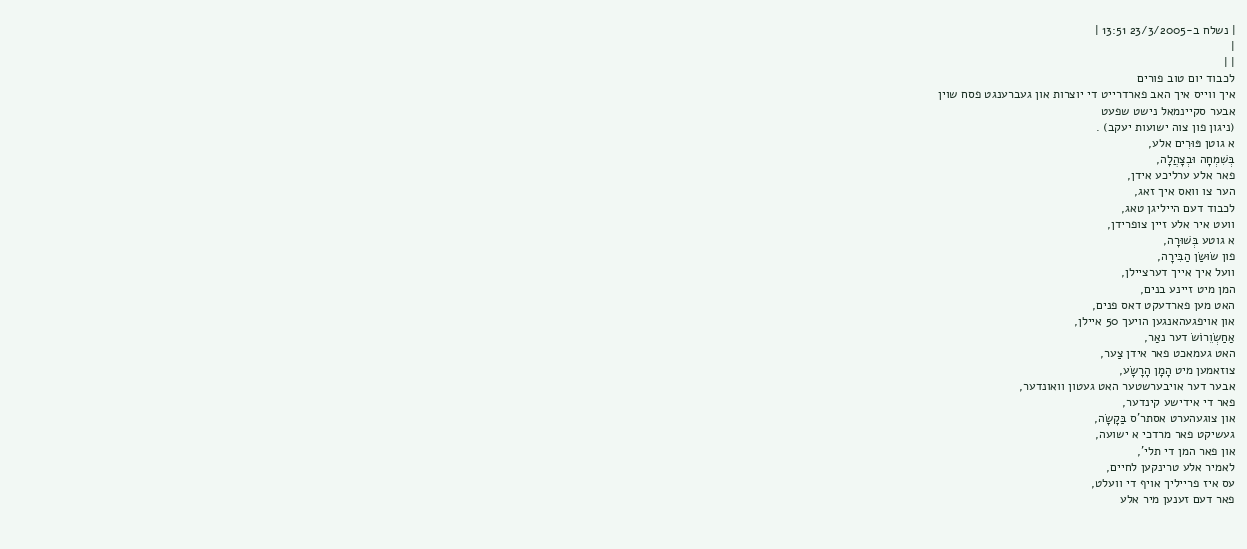| נשלח ב-23/3/2005 13:51 |
|
| |
לכבוד יום טוב פורים
איך ווייס איך האב פארדרייט די יוצרות און געברענגט פסח שוין
אבער סקיינמאל נישט שפעט
(ניגון פון צוה ישועות יעקב) .
א גוטן פּוּרִים אלע,
בְּשִׁמְחָה וּבְצָהֲלָה,
פאר אלע ערליכע אידן,
הער צו וואס איך זאג,
לכבוד דעם הייליגן טאג,
וועט איר אלע זיין צופרידן,
א גוטע בְּשׁוּרָה,
פון שׂוּשַׂן הַבִּירָה,
וועל איך אייך דערציילן,
המן מיט זיינע בנים,
האט מען פארדעקט דאס פנים,
און אויפגעהאנגען הויעך 50 איילן,
אַחַשְׂוֵרוֹשׂ דער נאַר,
האט געמאכט פאר אידן צַער,
צוזאמען מיט הָמָן הָרָשָׂע,
אבער דער אויבערשטער האט געטון וואונדער,
פאר די אידישע קינדער,
און צוגעהערט אסתר'ס בַּקָשָׂה,
געשיקט פאר מרדכי א ישועה,
און פאר המן די תלי',
לאמיר אלע טרינקען לחיים,
עס איז פרייליך אויף די וועלט,
פאר דעם זענען מיר אלע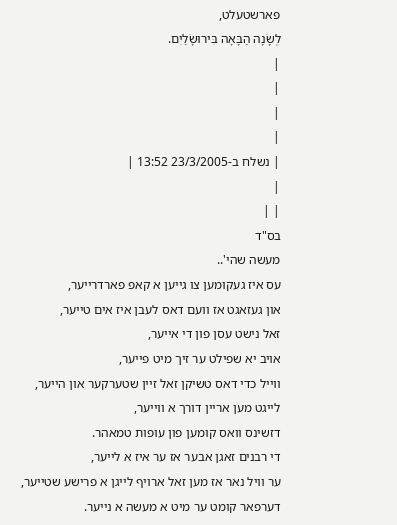פארשטעלט,
לְשָׂנָה הַבָּאָה בִּירוּשָׂלַיִם.
|
|
|
|
| נשלח ב-23/3/2005 13:52 |
|
| |
בס"ד
מעשה שהי'..
עס איז געקומען צו גייען א קאפ פארדרייער,
און געזאגט אז וועם דאס לעבן איז אים טייער,
זאל נישט עסן פון די אייער,
אויב יא שפילט ער זיך מיט פייער,
ווייל כדי דאס טשיקן זאל זיין שטערקער און הייער,
לייגט מען אריין דורך א ווייער,
דזשינס וואס קומען פון עופות טמאהר.
די רבנים זאגן אבער אז ער איז א לייער,
ער וויל נאר אז מען זאל ארויף לייגן א פרישע שטייער,
דערפאר קומט ער מיט א מעשה א נייער.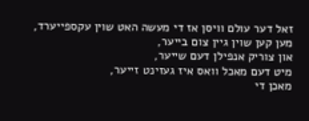זאל דער עולם וויסן אז די מעשה האט שוין עקספייערד,
מען קען שוין גיין צום בייער,
און צוריק אנפילן דעם שייער,
מיט דעם מאכל וואס איז געזינט זייער,
מאכן די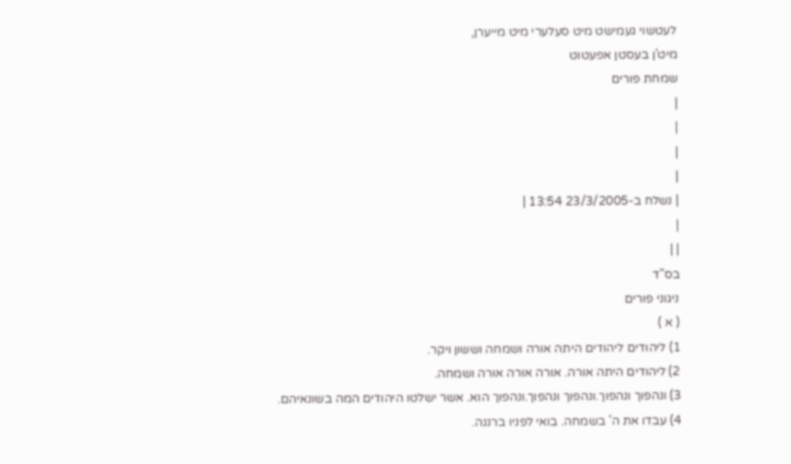לעטשוי געמישט מיט סעלערי מיט מייערן,
מיט'ן בעסטן אפעטוט
שמחת פורים
|
|
|
|
| נשלח ב-23/3/2005 13:54 |
|
| |
בס"ד
ניגוני פורים
( א )
1) ליהודים ליהודים היתה אורה ושמחה וששון ויקר.
2) ליהודים היתה אורה. אורה אורה אורה ושמחה.
3) ונהפוך ונהפוך.ונהפוך ונהפוך.ונהפוך הוא. אשר ישלטו היהודים המה בשונאיהם.
4) עבדו את ה' בשמחה. בואי לפניו ברננה.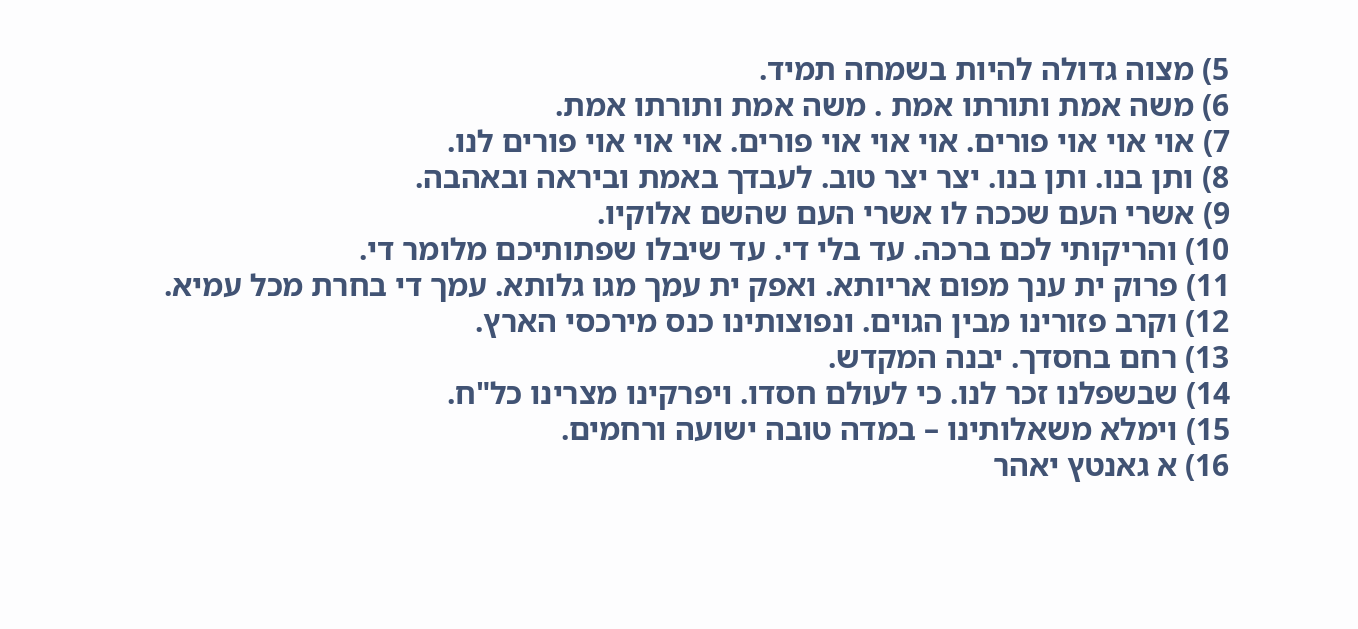5) מצוה גדולה להיות בשמחה תמיד.
6) משה אמת ותורתו אמת . משה אמת ותורתו אמת.
7) אוי אוי אוי פורים. אוי אוי אוי פורים. אוי אוי אוי פורים לנו.
8) ותן בנו. ותן בנו. יצר יצר טוב. לעבדך באמת וביראה ובאהבה.
9) אשרי העם שככה לו אשרי העם שהשם אלוקיו.
10) והריקותי לכם ברכה. עד בלי די. עד שיבלו שפתותיכם מלומר די.
11) פרוק ית ענך מפום אריותא. ואפק ית עמך מגו גלותא. עמך די בחרת מכל עמיא.
12) וקרב פזורינו מבין הגוים. ונפוצותינו כנס מירכסי הארץ.
13) רחם בחסדך. יבנה המקדש.
14) שבשפלנו זכר לנו. כי לעולם חסדו. ויפרקינו מצרינו כל"ח.
15) וימלא משאלותינו – במדה טובה ישועה ורחמים.
16) א גאנטץ יאהר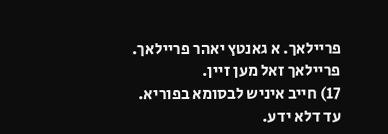פריילאך. א גאנטץ יאהר פריילאך. פריילאך זאל מען זיין.
17) חייב איניש לבסומא בפוריא. עד דלא ידע.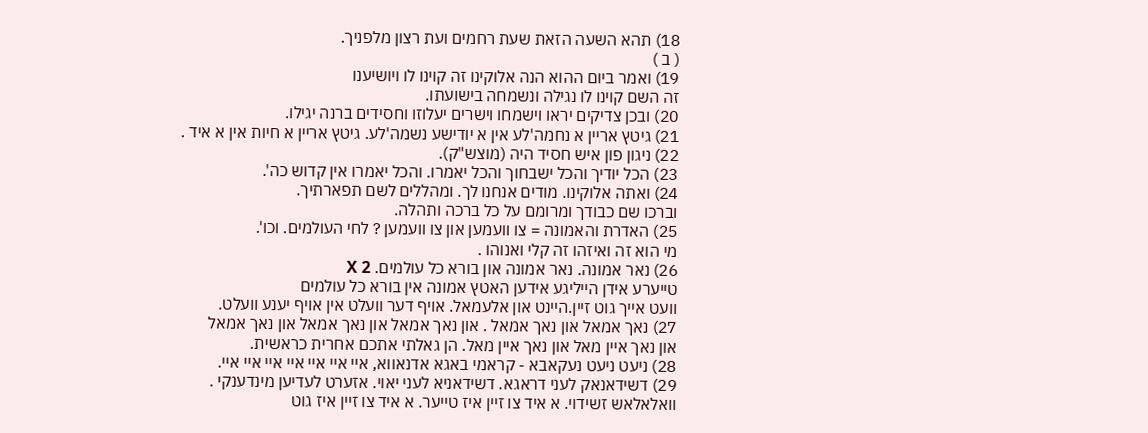18) תהא השעה הזאת שעת רחמים ועת רצון מלפניך.
( ב )
19) ואמר ביום ההוא הנה אלוקינו זה קוינו לו ויושיענו
זה השם קוינו לו נגילה ונשמחה בישועתו.
20) ובכן צדיקים יראו וישמחו וישרים יעלוזו וחסידים ברנה יגילו.
21) גיטץ אריין א נחמה'לע אין א יודישע נשמה'לע. גיטץ אריין א חיות אין א איד .
22) ניגון פון איש חסיד היה (מוצש"ק).
23) הכל יודיך והכל ישבחוך והכל יאמרו. והכל יאמרו אין קדוש כה'.
24) ואתה אלוקינו. מודים אנחנו לך. ומהללים לשם תפארתיך.
וברכו שם כבודך ומרומם על כל ברכה ותהלה.
25) האדרת והאמונה = צו וועמען און צו וועמען ? לחי העולמים. וכו'.
מי הוא זה ואיזהו זה קלי ואנוהו .
26) נאר אמונה. נאר אמונה און בורא כל עולמים. X 2
טייערע אידן הייליגע אידען האטץ אמונה אין בורא כל עולמים
וועט אייך גוט זיין.היינט און אלעמאל. אויף דער וועלט אין אויף יענע וועלט.
27) נאך אמאל און נאך אמאל . און נאך אמאל און נאך אמאל און נאך אמאל
און נאך איין מאל און נאך איין מאל. הן גאלתי אתכם אחרית כראשית.
28) ניעט ניעט נעקאבא - קראמי באגא אדנאווא, איי איי איי איי איי איי איי.
29) דשידאנאק לעני דראגא. דשידאניא לעני יאוי. אזערט לעדיען מינדענקי .
וואלאלאש זשידוי. א איד צו זיין איז טייער. א איד צו זיין איז גוט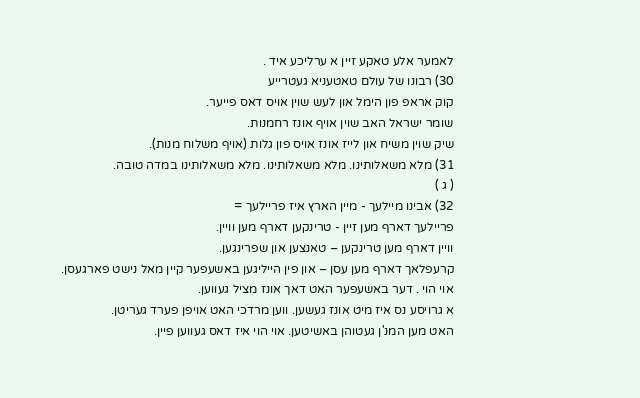לאמער אלע טאקע זיין א ערליכע איד .
30) רבונו של עולם טאטעניא געטרייע
קוק אראפ פון הימל און לעש שוין אויס דאס פייער.
שומר ישראל האב שוין אויף אונז רחמנות.
שיק שוין משיח און לייז אונז אויס פון גלות (אויף משלוח מנות).
31) מלא משאלותינו. מלא משאלותינו. מלא משאלותינו במדה טובה.
( ג )
32) אבינו מיילעך - מיין הארץ איז פריילעך =
פריילעך דארף מען זיין - טרינקען דארף מען וויין.
וויין דארף מען טרינקען – טאנצען און שפרינגען.
קרעפלאך דארף מען עסן – און פין הייליגען באשעפער קיין מאל נישט פארגעסן.
אוי הוי . דער באשעפער האט דאך אונז מציל געווען.
א גרויסע נס איז מיט אונז געשען. ווען מרדכי האט אויפן פערד געריטן.
האט מען המנ'ן געטוהן באשיטען. אוי הוי איז דאס געווען פיין.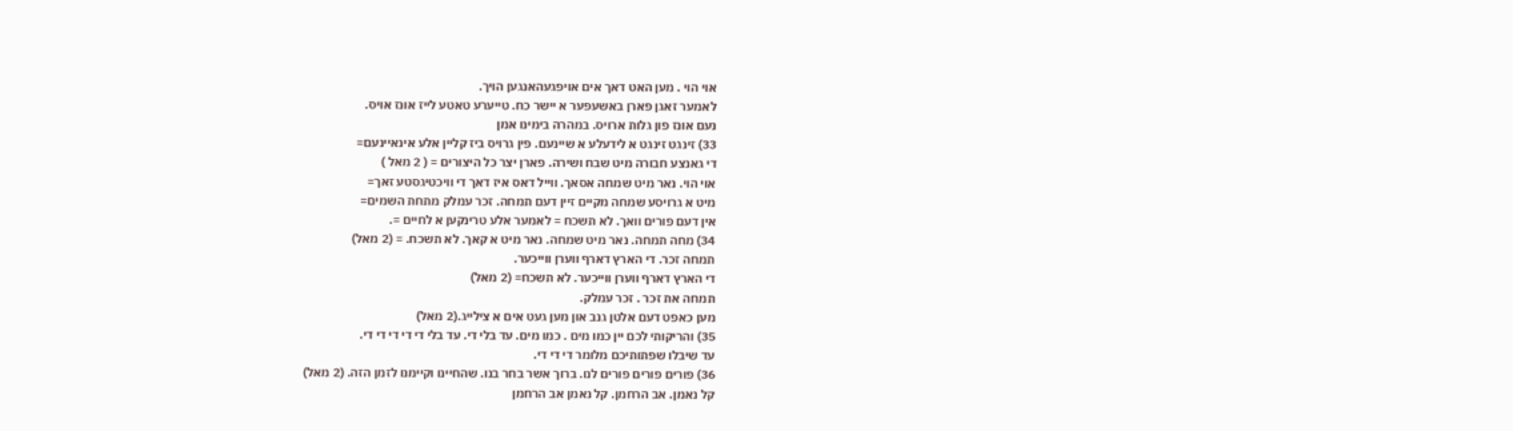אוי הוי . מען האט דאך אים אויפגעהאנגען הויך.
לאמער זאגן פארן באשעפער א יישר כח. טייערע טאטע לייז אונז אויס.
נעם אונז פון גלות ארויס. במהרה בימינו אמן
33) זינגט זינגט א לידעלע א שיינעם. פין גרויס ביז קליין אלע אינאיינעם=
די גאנצע חבורה מיט שבח ושירה. פארן יצר כל היצורים = ( 2 מאל )
אוי הוי. נאר מיט שמחה אסאך. ווייל דאס איז דאך די וויכטיגסטע זאך=
מיט א גרויסע שמחה מקיים זיין דעם תמחה. זכר עמלק מתחת השמים=
אין דעם פורים וואך. לא תשכח = לאמער אלע טרינקען א לחיים =.
34) מחה תמחה. נאר מיט שמחה. נאר מיט א קאך. לא תשכח. = (2 מאל)
תמחה זכר. די הארץ דארף ווערן ווייכער.
די הארץ דארף ווערן ווייכער. לא תשכח= (2 מאל)
תמחה את זכר . זכר עמלק.
מען כאפט דעם אלטן גנב און מען געט אים א צילייג.(2 מאל)
35) והריקותי לכם יין כמו מים . כמו מים. עד בלי די. עד בלי די די די די די.
עד שיבלו שפתותיכם מלומר די די די.
36) פורים פורים פורים לנו. ברוך אשר בחר בנו. שהחיינו וקיימנו לזמן הזה. (2 מאל)
קל נאמן. אב הרחמן. קל נאמן אב הרחמן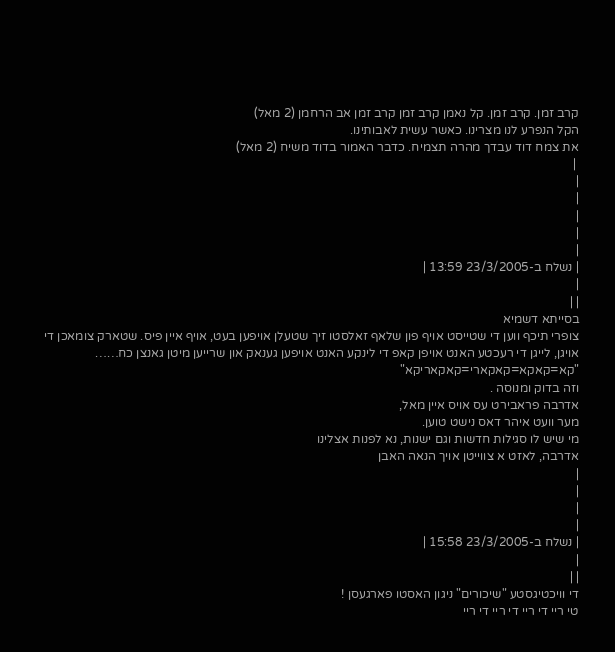קרב זמן. קרב זמן. קל נאמן קרב זמן קרב זמן אב הרחמן (2 מאל)
הקל הנפרע לנו מצרינו. כאשר עשית לאבותינו.
את צמח דוד עבדך מהרה תצמיח. כדבר האמור בדוד משיח (2 מאל)
 |
|
|
|
|
|
| נשלח ב-23/3/2005 13:59 |
|
| |
בסייתא דשמיא
צופרי תיכף ווען די שטייסט אויף פון שלאף זאלסטו זיך שטעלן אויפען בעט, אויף איין פיס. שטארק צומאכן די אויגן, לייגן די רעכטע האנט אויפן קאפ די לינקע האנט אויפען גענאק און שרייען מיטן גאנצן כח……
"קא=קאקא=קאקארי=קאקאריקא"
וזה בדוק ומנוסה .
אדרבה פראבירט עס אויס איין מאל,
מער וועט איהר דאס נישט טוען.
מי שיש לו סגילות חדשות וגם ישנות, נא לפנות אצלינו
אדרבה, לאזט א צווייטן אויך הנאה האבן
|
|
|
|
| נשלח ב-23/3/2005 15:58 |
|
| |
די וויכטיגסטע "שיכורים" ניגון האסטו פארגעסן !
טי ריי די ריי די ריי די ריי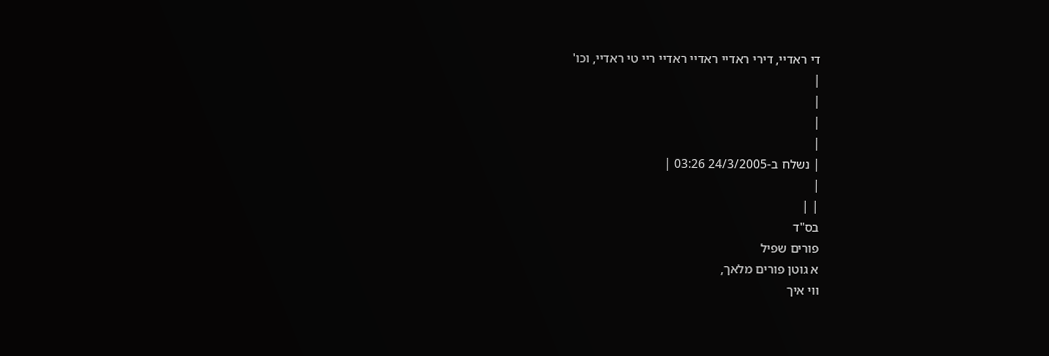די ראדיי, דירי ראדיי ראדיי ראדיי ריי טי ראדיי, וכו'
|
|
|
|
| נשלח ב-24/3/2005 03:26 |
|
| |
בס"ד
פורים שפיל
א גוטן פורים מלאך,
ווי איך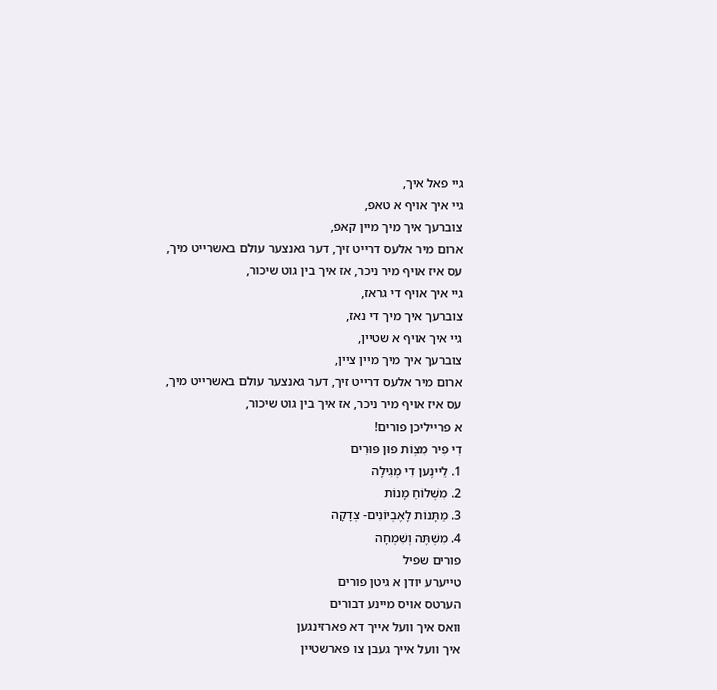גיי פאל איך,
גיי איך אויף א טאפ,
צוברעך איך מיך מיין קאפ,
ארום מיר אלעס דרייט זיך, דער גאנצער עולם באשרייט מיך,
עס איז אויף מיר ניכר, אז איך בין גוט שיכור,
גיי איך אויף די גראז,
צוברעך איך מיך די נאז,
גיי איך אויף א שטיין,
צוברעך איך מיך מיין ציין,
ארום מיר אלעס דרייט זיך, דער גאנצער עולם באשרייט מיך,
עס איז אויף מיר ניכר, אז איך בין גוט שיכור,
א פרייליכן פורים!
דִי פִיר מִצְוֹת פוּן פּוּרִים
1. לֵיינֶען דִי מְגִילָה
2. מִשְׁלוֹחַ מָנוֹת
3. מַתָּנוֹת לָאֶבְיוֹנִים- צְדָקָה
4. מִשְׁתֶּה וְשִׁמְחָה
פורים שפיל
טייערע יודן א גיטן פורים
הערטס אויס מיינע דבורים
וואס איך וועל אייך דא פארזינגען
איך וועל אייך געבן צו פארשטיין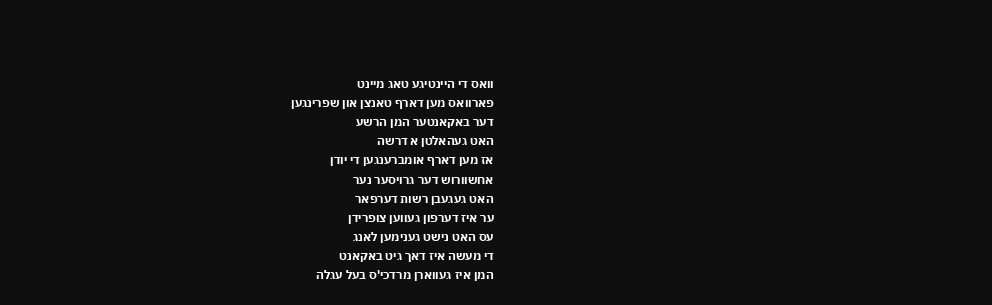וואס די היינטיגע טאג מיינט
פארוואס מען דארף טאנצן און שפרינגען
דער באקאנטער המן הרשע
האט געהאלטן א דרשה
אז מען דארף אומברענגען די יודן
אחשוורוש דער גרויסער נער
האט געגעבן רשות דערפאר
ער איז דערפון געווען צופרידן
עס האט נישט גענימען לאנג
די מעשה איז דאך גיט באקאנט
המן איז געווארן מרדכי'ס בעל עגלה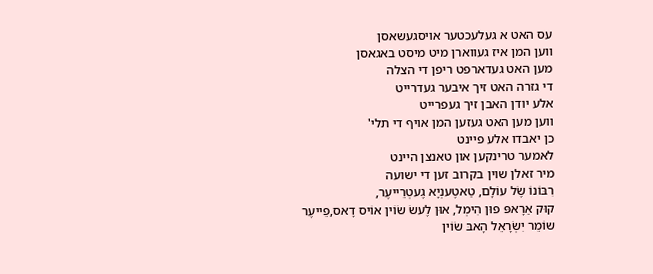עס האט א געלעכטער אויסגעשאסן
ווען המן איז געווארן מיט מיסט באגאסן
מען האט געדארפט ריפן די הצלה
די גזרה האט זיך איבער געדרייט
אלע יודן האבן זיך געפרייט
ווען מען האט געזען המן אויף די תלי'
כן יאבדו אלע פיינט
לאמער טרינקען און טאנצן היינט
מיר זאלן שוין בקרוב זען די ישועה
רִבּוֹנוֹ שֶׂל עוֹלָם, טַאטֶענְיָא גֶעטְרֵייעֶר,
קוּק אַרָאפּ פוּן הִימְל, אוּן לֶעשׂ שׂוֹין אוֹיס דָאס,פֵייעֶר
שוֹמֵר יִשְׂרָאֵל הָאבּ שׂוֹין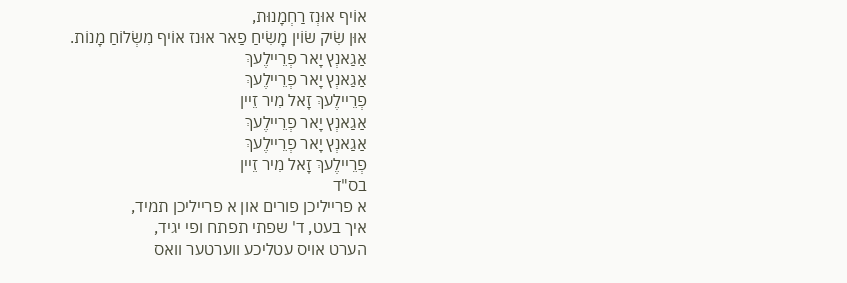אוֹיף אוּנְז רַחְמָנוּת,
אוּן שִׂיק שׂוֹין מָשִׂיחַ פַאר אוּנז אוֹיף מִשְׂלוֹחַ מָנוֹת.
אַגַאנְץ יָאר פְרֵיילֶעךְ
אַגַאנְץ יָאר פְרֵיילֶעךְ
פְרֵיילֶעךְ זָאל מִיר זֵיין
אַגַאנְץ יָאר פְרֵיילֶעךְ
אַגַאנְץ יָאר פְרֵיילֶעךְ
פְרֵיילֶעךְ זָאל מִיר זֵיין
בס"ד
א פרייליכן פורים און א פרייליכן תמיד,
איך בעט, ד' שפתי תפתח ופי יגיד,
הערט אויס עטליכע ווערטער וואס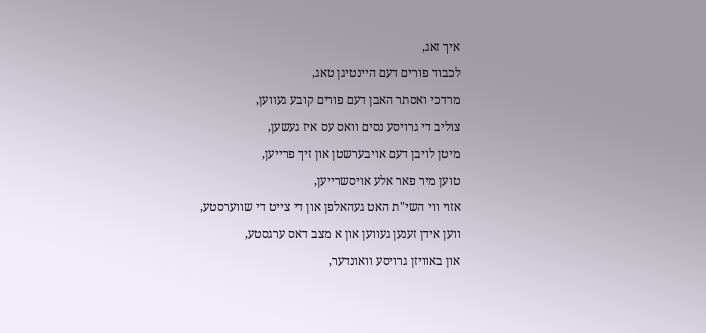איך זאג,
לכבוד פורים דעם היינטיגן טאג,
מרדכי ואסתר האבן דעם פורים קובע געווען,
צוליב די גרויסע נסים וואס עס איז געשען,
מיטן לויבן דעם אויבערשטן און זיך פרייען,
טוען מיר פאר אלע אויסשרייען,
אזוי ווי השי"ת האט געהאלפן און די צייט די שווערסטע,
ווען אידן זענען געווען און א מצב דאס ערגסטע,
און באוויזן גרויסע וואונדער,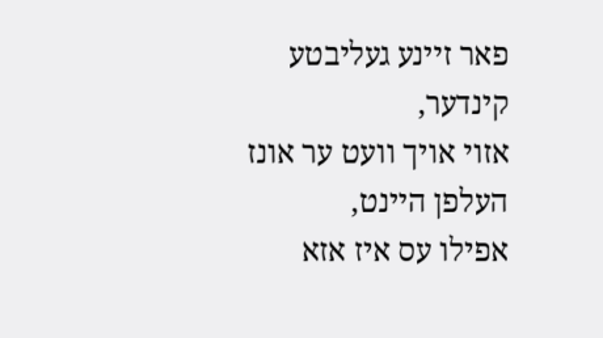פאר זיינע געליבטע קינדער,
אזוי אויך וועט ער אונז העלפן היינט,
אפילו עס איז אזא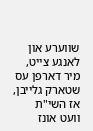שווערע און לאנגע צייט,
מיר דארפן עס שטארק גלייבן,
אז השי"ת וועט אונז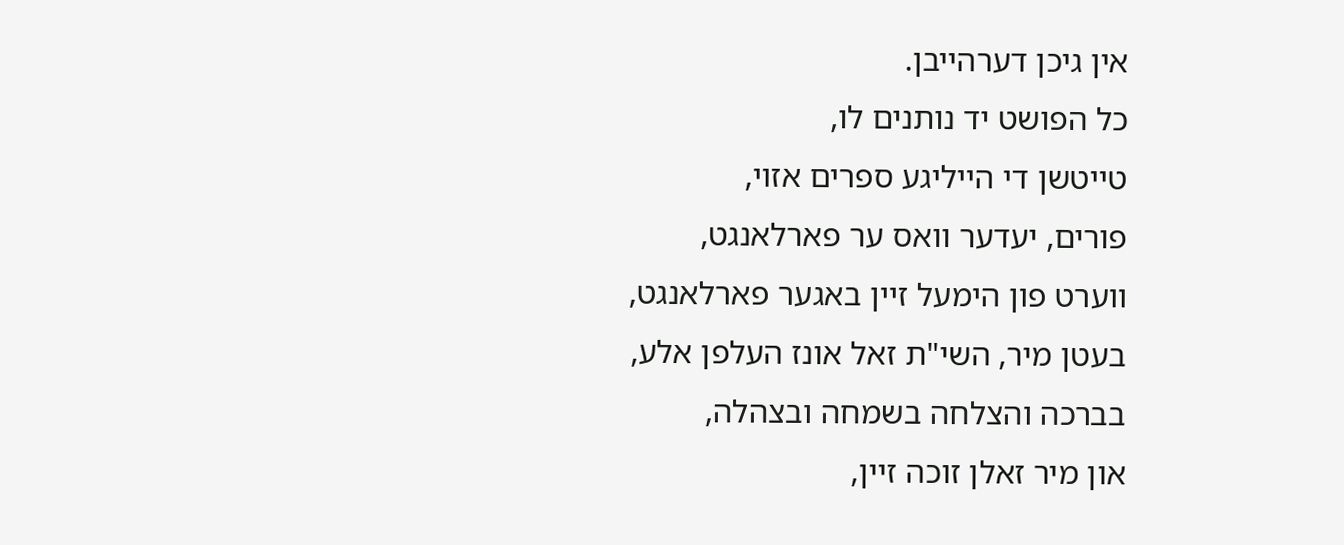אין גיכן דערהייבן.
כל הפושט יד נותנים לו,
טייטשן די הייליגע ספרים אזוי,
פורים, יעדער וואס ער פארלאנגט,
ווערט פון הימעל זיין באגער פארלאנגט,
בעטן מיר, השי"ת זאל אונז העלפן אלע,
בברכה והצלחה בשמחה ובצהלה,
און מיר זאלן זוכה זיין,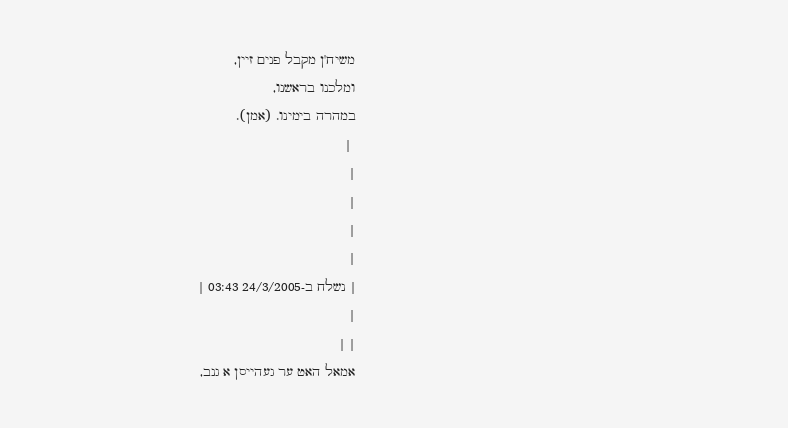משיח'ן מקבל פנים זיין,
ומלכנו בראשנו,
במהרה בימינו. (אמן).
 |
|
|
|
|
| נשלח ב-24/3/2005 03:43 |
|
| |
אמאל האט ער געהייסן א גנב,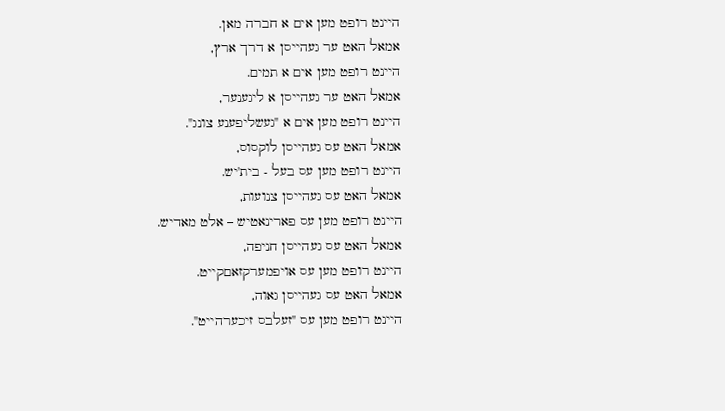היינט רופט מען אים א חברה מאן.
אמאל האט ער געהייסן א דרך ארץ,
היינט רופט מען אים א תמים.
אמאל האט ער געהייסן א ליגענער,
היינט רופט מען אים א "געשליפענע צונג".
אמאל האט עס געהייסן לוקסוס,
היינט רופט מען עס בעל - בית'יש.
אמאל האט עס געהייסן צנועות,
היינט רופט מען עס פארינאטיש – אלט מאדיש.
אמאל האט עס געהייסן חניפה,
היינט רופט מען עס אויפמערקזאםקייט.
אמאל האט עס געהייסן גאוה,
היינט רופט מען עס "זעלבס זיכערהייט".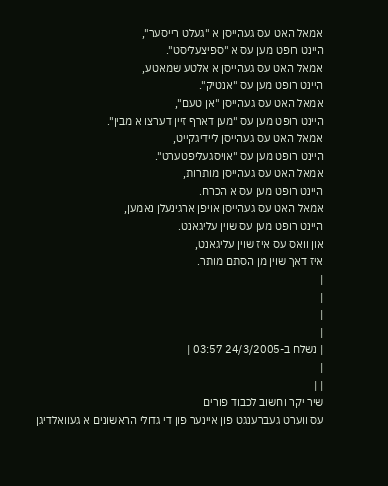אמאל האט עס געהייסן א "געלט רייסער",
היינט רופט מען עס א "ספיצעליסט".
אמאל האט עס געהייסן א אלטע שמאטע,
היינט רופט מען עס "אנטיק".
אמאל האט עס געהייסן "אן טעם",
היינט רופט מען עס "מען דארף זיין דערצו א מבין".
אמאל האט עס געהייסן ליידיגקייט,
היינט רופט מען עס "אויסגעליפטערט".
אמאל האט עס געהייסן מותרות,
היינט רופט מען עס א הכרח.
אמאל האט עס געהייסן אויפן ארגינעלן נאמען,
היינט רופט מען עס שוין עליגאנט.
און וואס עס איז שוין עליגאנט,
איז דאך שוין מן הסתם מותר.
|
|
|
|
| נשלח ב-24/3/2005 03:57 |
|
| |
שיר יקר וחשוב לכבוד פורים
עס ווערט געברענגט פון איינער פון די גדולי הראשונים א געוואלדיגן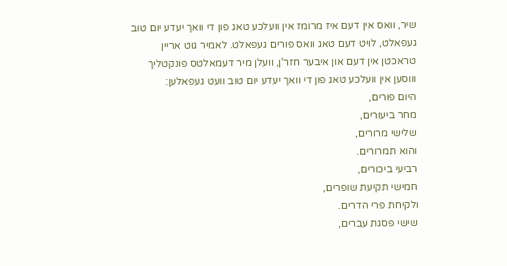שיר, וואס אין דעם איז מרומז אין וועלכע טאג פון די וואך יעדע יום טוב געפאלט, לויט דעם טאג וואס פורים געפאלט. לאמיר גוט אריין טראכטן אין דעם און איבער חזר'ן, וועלן מיר דעמאלטס פונקטליך וווסען אין וועלכע טאג פון די וואך יעדע יום טוב וועט געפאלען:
היום פורים,
מחר ביעורים,
שלישי מרורים,
והוא תמרורים.
רביעי ביכורים,
חמישי תקיעת שופרים,
ולקיחת פרי הדרים.
שישי פסגת עברים,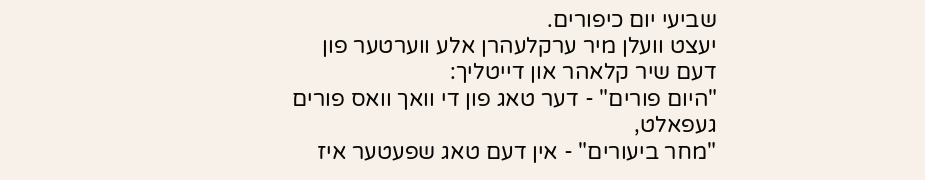שביעי יום כיפורים.
יעצט וועלן מיר ערקלעהרן אלע ווערטער פון דעם שיר קלאהר און דייטליך:
"היום פורים" - דער טאג פון די וואך וואס פורים געפאלט,
"מחר ביעורים" - אין דעם טאג שפעטער איז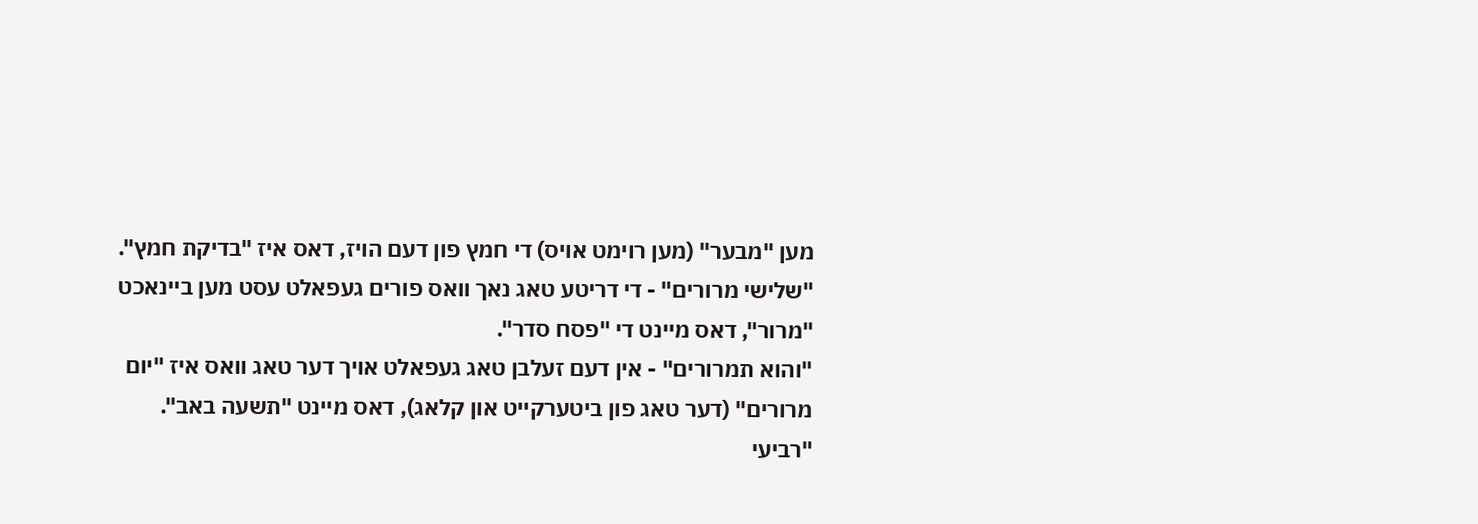מען "מבער" (מען רוימט אויס) די חמץ פון דעם הויז, דאס איז "בדיקת חמץ".
"שלישי מרורים" - די דריטע טאג נאך וואס פורים געפאלט עסט מען ביינאכט "מרור", דאס מיינט די "פסח סדר".
"והוא תמרורים" - אין דעם זעלבן טאג געפאלט אויך דער טאג וואס איז "יום מרורים" (דער טאג פון ביטערקייט און קלאג), דאס מיינט "תשעה באב".
"רביעי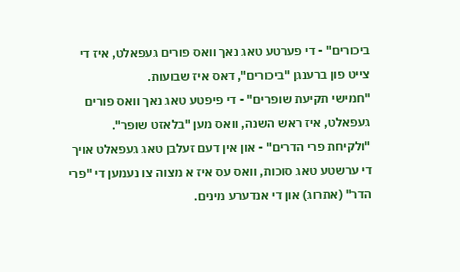ביכורים" - די פערטע טאג נאך וואס פורים געפאלט, איז די צייט פון ברענגן "ביכורים", דאס איז שבועות.
"חמישי תקיעת שופרים" - די פיפטע טאג נאך וואס פורים געפאלט, איז ראש השנה, וואס מען "בלאזט שופר".
"ולקיחת פרי הדרים" - און אין דעם זעלבן טאג געפאלט אויך די ערשטע טאג סוכות, וואס עס איז א מצוה צו נעמען די "פרי הדר" (אתרוג) און די אנדערע מינים.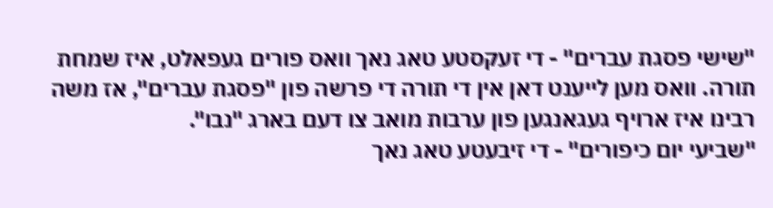"שישי פסגת עברים" - די זעקסטע טאג נאך וואס פורים געפאלט, איז שמחת תורה. וואס מען לייענט דאן אין די תורה די פרשה פון "פסגת עברים", אז משה רבינו איז ארויף געגאנגען פון ערבות מואב צו דעם בארג "נבו".
"שביעי יום כיפורים" - די זיבעטע טאג נאך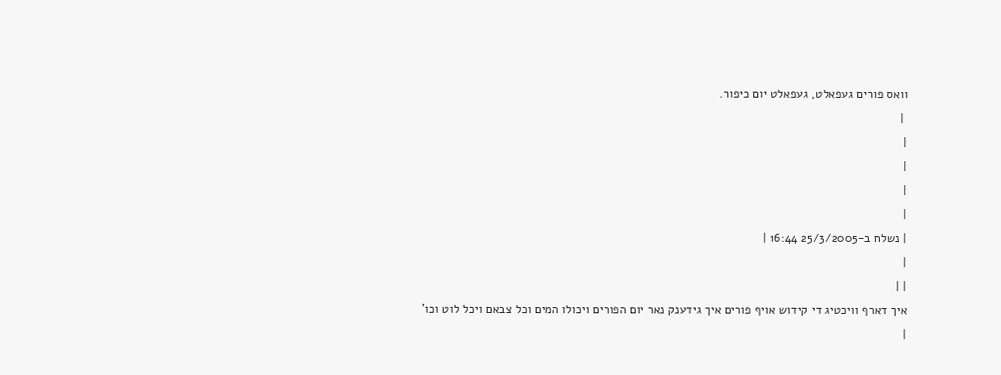וואס פורים געפאלט, געפאלט יום כיפור.
 |
|
|
|
|
| נשלח ב-25/3/2005 16:44 |
|
| |
איך דארף וויכטיג די קידוש אויף פורים איך גידענק נאר יום הפורים ויכולו המים וכל צבאם ויכל לוט וכו'
|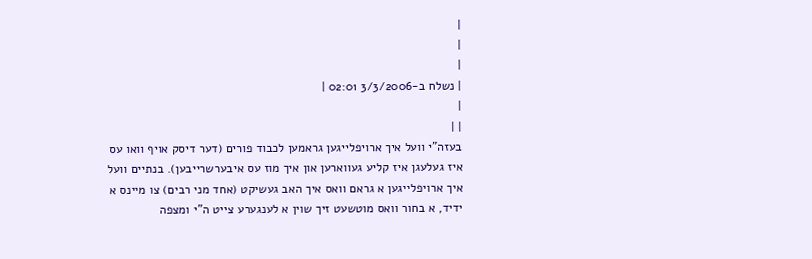|
|
|
| נשלח ב-3/3/2006 02:01 |
|
| |
בעזה"י וועל איך ארויפלייגען גראמען לכבוד פורים (דער דיסק אויף וואו עס איז געלעגן איז קליע געווארען און איך מוז עס איבערשרייבען). בנתיים וועל איך ארויפלייגען א גראם וואס איך האב געשיקט (אחד מני רבים) צו מיינס א ידיד, א בחור וואס מוטשעט זיך שוין א לענגערע צייט ה"י ומצפה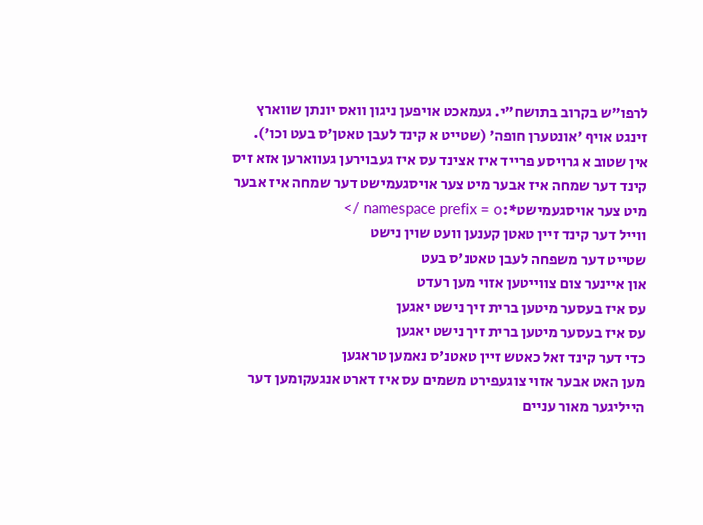לרפו"ש בקרוב בתושח"י. געמאכט אויפען ניגון וואס יונתן שווארץ זינגט אויף 'אונטערן חופה' (שטייט א קינד לעבן טאטן'ס בעט וכו').
אין שטוב א גרויסע פרייד איז אצינד עס איז געבוירען געווארען אזא זיס קינד דער שמחה איז אבער מיט צער אויסגעמישט דער שמחה איז אבער מיט צער אויסגעמישט*:namespace prefix = o />
ווייל דער קינד זיין טאטן קענען וועט שוין נישט
שטייט דער משפחה לעבן טאטנ'ס בעט
און איינער צום צווייטען אזוי מען רעדט
עס איז בעסער מיטען ברית זיך נישט יאגען
עס איז בעסער מיטען ברית זיך נישט יאגען
כדי דער קינד זאל כאטש זיין טאטנ'ס נאמען טראגען
מען האט אבער אזוי צוגעפירט משמים עס איז דארט אנגעקומען דער הייליגער מאור עניים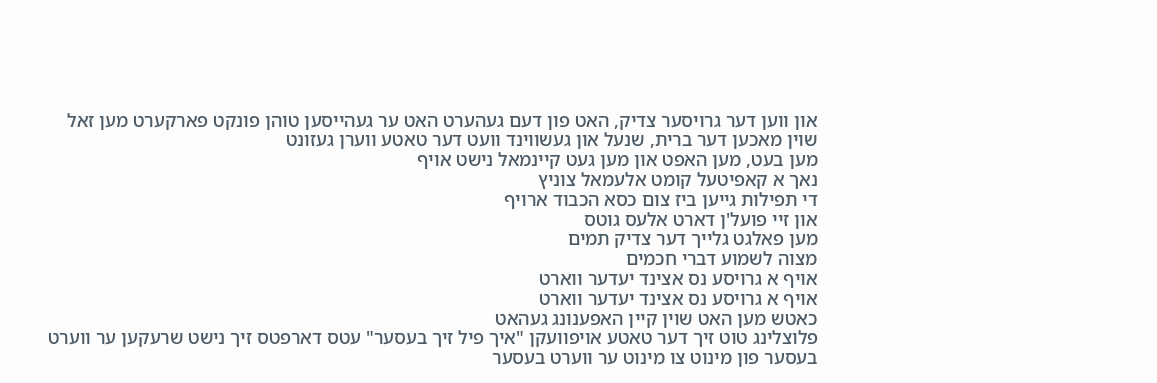און ווען דער גרויסער צדיק, האט פון דעם געהערט האט ער געהייסען טוהן פונקט פארקערט מען זאל שוין מאכען דער ברית, שנעל און געשווינד וועט דער טאטע ווערן געזונט
מען בעט, מען האפט און מען געט קיינמאל נישט אויף
נאך א קאפיטעל קומט אלעמאל צוניץ
די תפילות גייען ביז צום כסא הכבוד ארויף
און זיי פועל'ן דארט אלעס גוטס
מען פאלגט גלייך דער צדיק תמים
מצוה לשמוע דברי חכמים
אויף א גרויסע נס אצינד יעדער ווארט
אויף א גרויסע נס אצינד יעדער ווארט
כאטש מען האט שוין קיין האפענונג געהאט
פלוצלינג טוט זיך דער טאטע אויפוועקן "איך פיל זיך בעסער" עטס דארפטס זיך נישט שרעקען ער ווערט בעסער פון מינוט צו מינוט ער ווערט בעסער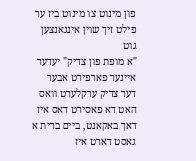פון מינוט צו מינוט ביז ער פילט זיך שוין אינגאנצען גוט
"א מופת פון צדיק" יעדער איינער פארפירט אבער דער צדיק ערקלערט וואס האט דא פאסירט דאס איז דאך באקאנט, ביים ברית א גאסט דארט איז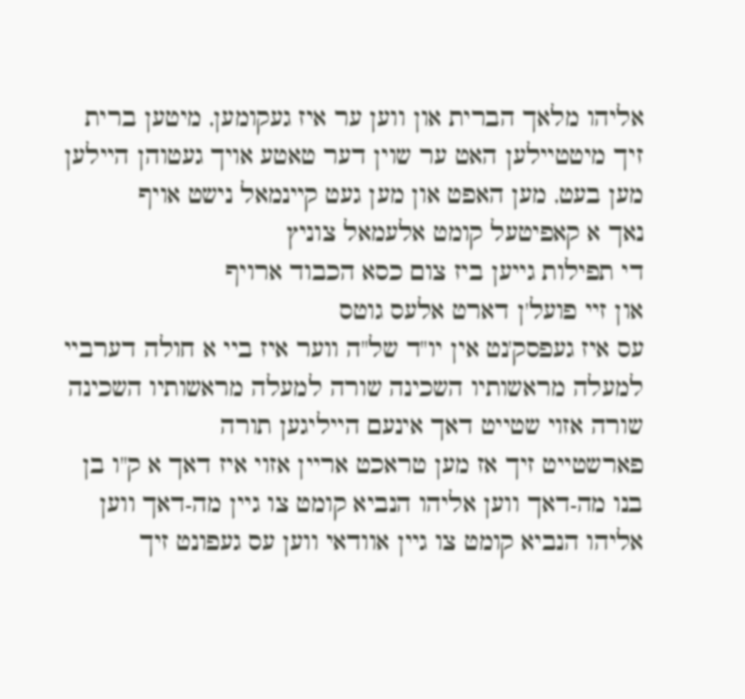אליהו מלאך הברית און ווען ער איז געקומען, מיטען ברית זיך מיטטיילען האט ער שוין דער טאטע אויך געטוהן היילען
מען בעט, מען האפט און מען געט קיינמאל נישט אויף
נאך א קאפיטעל קומט אלעמאל צוניץ
די תפילות גייען ביז צום כסא הכבוד ארויף
און זיי פועל'ן דארט אלעס גוטס
עס איז געפסק'נט אין יו"ד של"ה ווער איז ביי א חולה דערביי למעלה מראשותיו השכינה שורה למעלה מראשותיו השכינה שורה אזוי שטייט דאך אינעם הייליגען תורה
פארשטייט זיך אז מען טראכט אריין אזוי איז דאך א ק"ו בן בנו מה-דאך ווען אליהו הנביא קומט צו גיין מה-דאך ווען אליהו הנביא קומט צו גיין אוודאי ווען עס געפונט זיך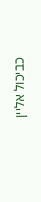כביכול אליין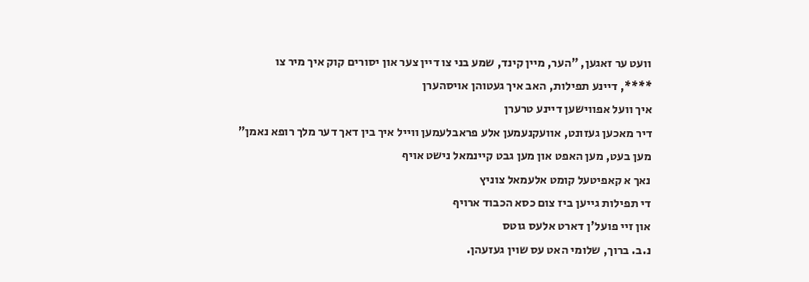וועט ער זאגען, "הער, מיין קינד, שמע בני צו דיין צער און יסורים קוק איך מיר צו
****, דיינע תפילות, האב איך געטוהן אויסהערן
איך וועל אפווישען דיינע טרערן
דיר מאכען געזונט, אוועקנעמען אלע פראבלעמען ווייל איך בין דאך דער מלך רופא נאמן"
מען בעט, מען האפט און מען גבט קיינמאל נישט אויף
נאך א קאפיטעל קומט אלעמאל צוניץ
די תפילות גייען ביז צום כסא הכבוד ארויף
און זיי פועל'ן דארט אלעס גוטס
נ.ב. ברוך, שלומי האט עס שוין געזעהן.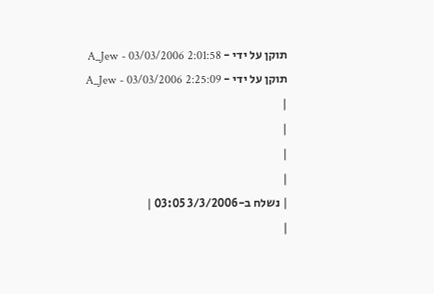תוקן על ידי - A_Jew - 03/03/2006 2:01:58
תוקן על ידי - A_Jew - 03/03/2006 2:25:09
|
|
|
|
| נשלח ב-3/3/2006 03:05 |
|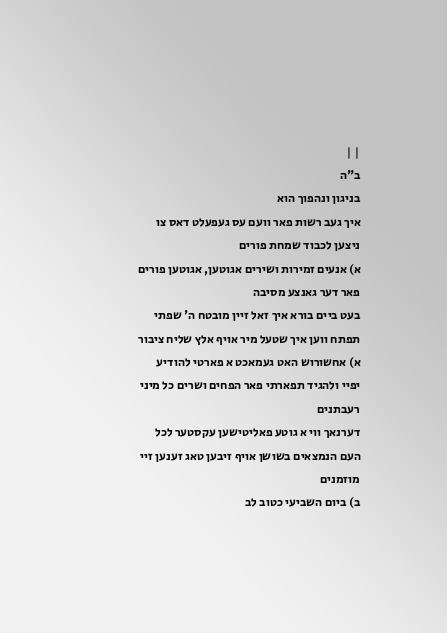| |
ב"ה
בניגון ונהפוך הוא
איך געב רשות פאר וועם עס געפעלט דאס צו ניצען לכבוד שמחת פורים
א) אנעים זמירות ושירים אגוטען, אגוטען פורים פאר דער גאנצע מסיבה
בעט ביים בורא איך זאל זיין מובטח ה' שפתי תפתח ווען איך שטעל מיר אויף אלץ שליח ציבור
א) אחשורוש האט געמאכט א פארטי להודיע יפיי ולהגיד תפארתי פאר הפחים ושרים כל מיני רעבתנים
דערנאך ווי א גוטע פאליטישען עקסטער לכל העם הנמצאים בשושן אויף זיבען טאג זענען זיי מוזמנים
ב) ביום השביעי כטוב לב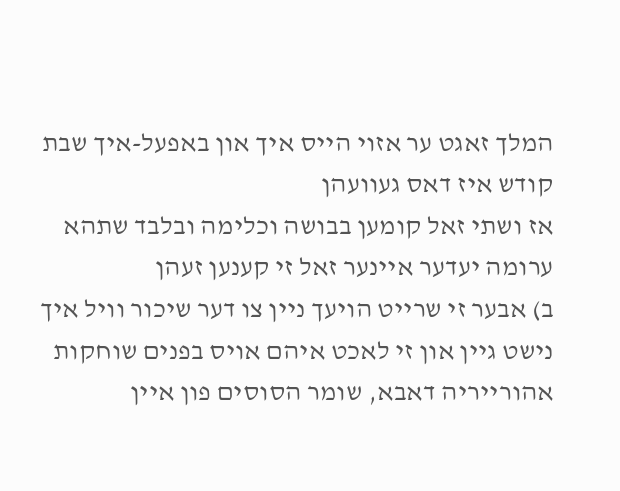המלך זאגט ער אזוי הייס איך און באפעל-איך שבת קודש איז דאס געוועהן
אז ושתי זאל קומען בבושה וכלימה ובלבד שתהא ערומה יעדער איינער זאל זי קענען זעהן
ב) אבער זי שרייט הויעך ניין צו דער שיכור וויל איך נישט גיין און זי לאכט איהם אויס בפנים שוחקות
אהורייריה דאבא, שומר הסוסים פון איין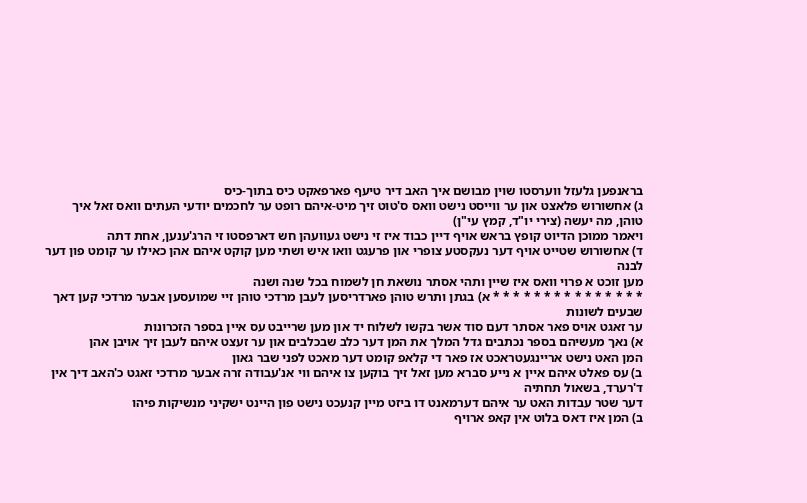בראנפען גלעזל ווערסטו שוין מבושם איך האב דיר טיעף פארפאקט כיס בתוך-כיס
ג) אחשורוש פלאצט און ער ווייסט נישט וואס ס'טוט זיך מיט-איהם רופט ער לחכמים יודעי העתים וואס זאל איך טוהן, מה יעשה (צירי יו"ד, קמץ עי"ן)
ויאמר ממוכן הדיוט קופץ בראש אויף דיין כבוד איז זי נישט געוועהן חש דארפסטו זי הרג'ענען, אחת דתה
ד) אחשורוש שטייט אויף דער נעקסטע צופרי און פרעגט וואו איש ושתי מען קוקט איהם אהן כאילו ער קומט פון דער לבנה
מען זוכט א פרוי וואס איז שיין ותהי אסתר נושאת חן לשמוח בכל שנה ושנה
* * * * * * * * * * * * * * * א) בגתן ותרש טוהן פארדריסען לעבן מרדכי טוהן זיי שמועסען אבער מרדכי קען דאך שבעים לשונות
ער זאגט אויס פאר אסתר דעם סוד אשר בקשו לשלוח יד און מען שרייבט עס איין בספר הזכרונות
א) נאך מעשיהם בספר נכתבים גדל המלך את המן דער כלב שבכלבים און ער זעצט איהם לעבן זיך אויבן אהן
המן האט נישט אריינגעטראכט אז פאר די קלאפ קומט דער מאכט לפני שבר גאון
ב) עס פאלט איהם איין א נייע סברא מען זאל זיך בוקען צו איהם ווי אנ'עבודה זרה אבער מרדכי זאגט כ'האב דיך אין ד'רערד, בשאול תחתיה
דער שטר עבדות האט ער איהם דערמאנט דו ביזט מיין קנעכט נישט פון היינט ישקיני מנשיקות פיהו
ב) המן איז דאס בלוט אין קאפ ארויף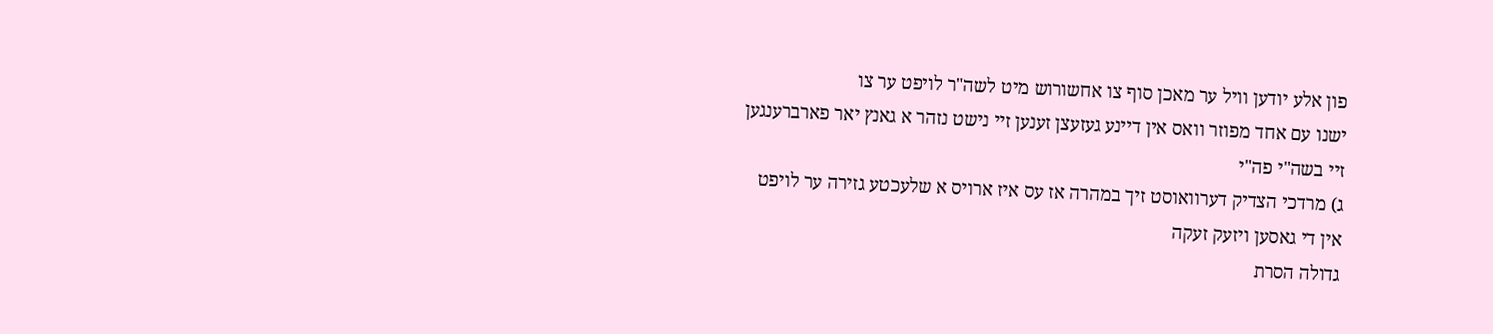פון אלע יודען וויל ער מאכן סוף צו אחשורוש מיט לשה"ר לויפט ער צו
ישנו עם אחד מפוזר וואס אין דיינע געזעצן זענען זיי נישט נזהר א גאנץ יאר פארברענגען זיי בשה"י פה"י
ג) מרדכי הצדיק דערוואוסט זיך במהרה אז עס איז ארויס א שלעכטע גזירה ער לויפט אין די גאסען ויזעק זעקה
גדולה הסרת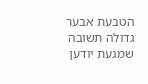הטבעת אבער גדולה תשובה שמגעת יודען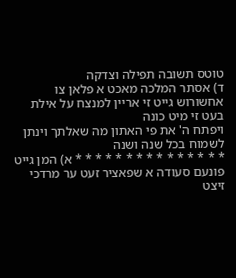טוטס תשובה תפילה וצדקה
ד) אסתר המלכה מאכט א פלאן צו אחשורוש גייט זי אריין למנצח על אילת בעט זי מיט כונה
ויפתח ה' את פי האתון מה שאלתך וינתן לשמוח בכל שנה ושנה
* * * * * * * * * * * * * * * א) המן גייט פונעם סעודה א שפאציר זעט ער מרדכי זיצט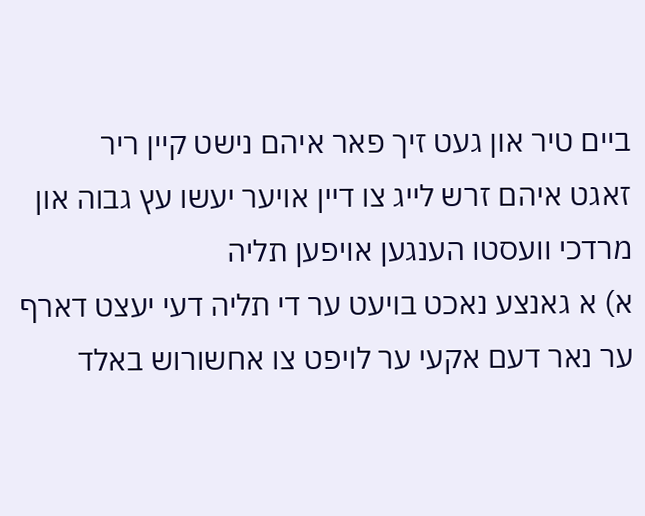ביים טיר און געט זיך פאר איהם נישט קיין ריר
זאגט איהם זרש לייג צו דיין אויער יעשו עץ גבוה און מרדכי וועסטו הענגען אויפען תליה
א) א גאנצע נאכט בויעט ער די תליה דעי יעצט דארף ער נאר דעם אקעי ער לויפט צו אחשורוש באלד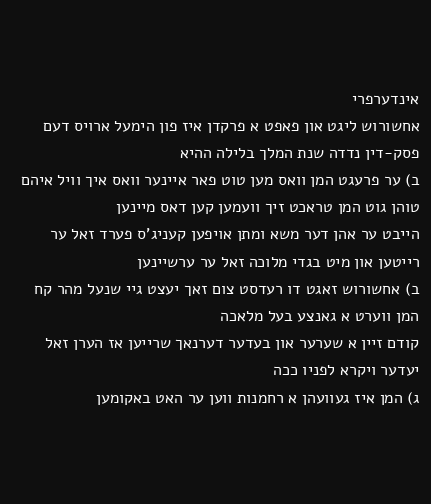אינדערפרי
אחשורוש ליגט און פאפט א פרקדן איז פון הימעל ארויס דעם פסק-דין נדדה שנת המלך בלילה ההיא
ב) ער פרעגט המן וואס מען טוט פאר איינער וואס איך וויל איהם טוהן גוט המן טראכט זיך וועמען קען דאס מיינען
הייבט ער אהן דער משא ומתן אויפען קעניג'ס פערד זאל ער רייטען און מיט בגדי מלוכה זאל ער ערשיינען
ב) אחשורוש זאגט דו רעדסט צום זאך יעצט גיי שנעל מהר קח המן ווערט א גאנצע בעל מלאכה
קודם זיין א שערער און בעדער דערנאך שרייען אז הערן זאל יעדער ויקרא לפניו ככה
ג) המן איז געוועהן א רחמנות ווען ער האט באקומען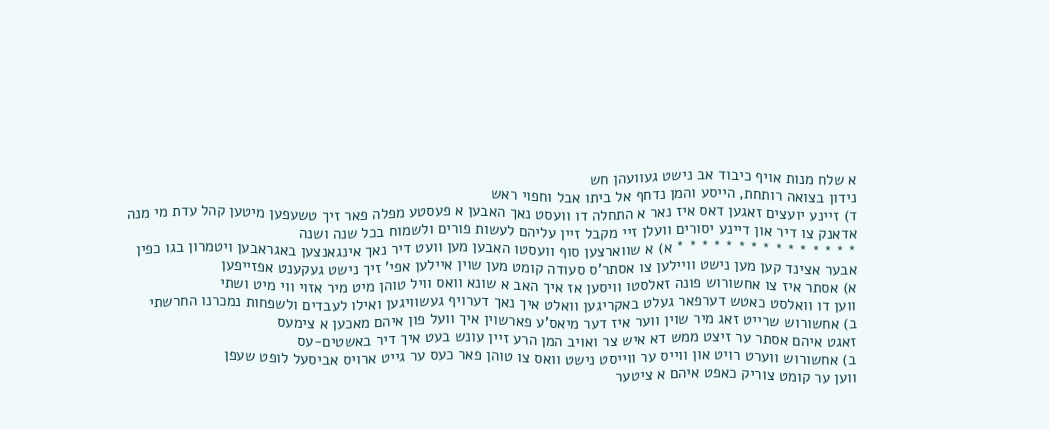א שלח מנות אויף כיבוד אב נישט געוועהן חש
נידון בצואה רותחת, הייסע והמן נדחף אל ביתו אבל וחפוי ראש
ד) זיינע יועצים זאגען דאס איז נאר א התחלה דו וועסט נאך האבען א פעסטע מפלה פאר זיך טשעפען מיטען קהל עדת מי מנה
אדאנק צו דיר און דיינע יסורים וועלן זיי מקבל זיין עליהם לעשות פורים ולשמוח בכל שנה ושנה
* * * * * * * * * * * * * * * א) א שווארצען סוף וועסטו האבען מען וועט דיר נאך אינגאנצען באגראבען ויטמרון בגו כפין
אבער אצינד קען מען נישט וויילען צו אסתר'ס סעודה קומט מען שוין איילען אפי' זיך נישט געקענט אפזייפען
א) אסתר איז צו אחשורוש פונה זאלסטו וויסען אז איך האב א שונא וואס וויל טוהן מיט מיר אזוי ווי מיט ושתי
ווען דו וואלסט כאטש דערפאר געלט באקריגען וואלט איך נאך דערויף געשוויגען ואילו לעבדים ולשפחות נמכרנו החרשתי
ב) אחשורוש שרייט זאג מיר שוין ווער איז דער מיאס'ע פארשוין איך וועל פון איהם מאכען א צימעס
זאגט איהם אסתר ער זיצט ממש דא איש צר ואויב המן הרע זיין עונש בעט איך דיר באשטים-עס
ב) אחשורוש ווערט רויט און ווייס ער ווייסט נישט וואס צו טוהן פאר כעס ער גייט ארויס אביסעל לופט שעפן
ווען ער קומט צוריק כאפט איהם א ציטער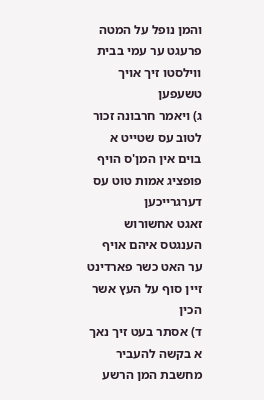והמן נופל על המטה פרעגט ער עמי בבית ווילסטו זיך אויך טשעפען
ג) ויאמר חרבונה זכור לטוב עס שטייט א בוים אין המן'ס הויף פופציג אמות טוט עס דערגרייכען
זאגט אחשורוש הענגטס איהם אויף ער האט כשר פארדינט זיין סוף על העץ אשר הכין
ד) אסתר בעט זיך נאך א בקשה להעביר מחשבת המן הרשע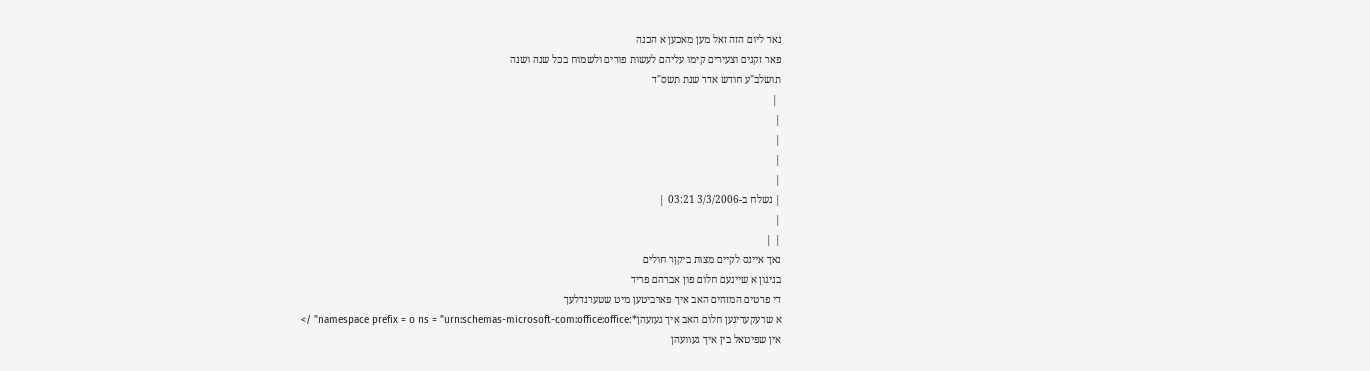נאר ליום הזה זאל מען מאכען א הכנה
פאר זקנים וצעירים קימו עליהם לעשות פורים ולשמוח בכל שנה ושנה
תושלב"ע חודש אדר שנת תשס"ד
 |
|
|
|
|
| נשלח ב-3/3/2006 03:21 |
|
| |
נאך איינס לקיים מצות ביקןר חולים
בניגון א שיינעם חלום פון אברהם פריד
די פרטים המזהים האב איך פארביטען מיט שטערנדלעך
א שרעקעדיגען חלום האב איך געזעהן*:namespace prefix = o ns = "urn:schemas-microsoft-com:office:office" />
אין שפיטאל בין איך געוועהן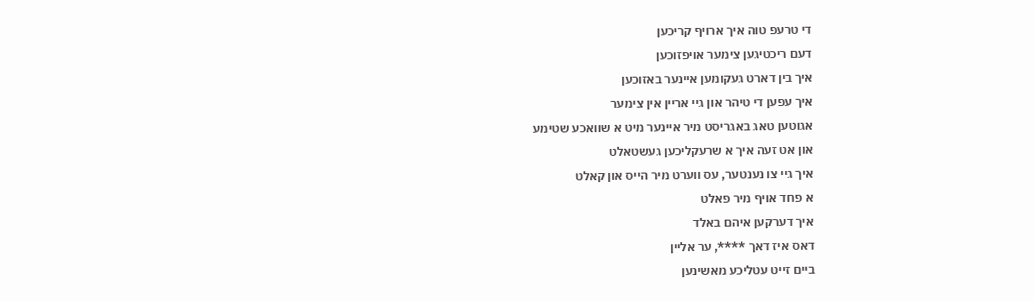די טרעפ טוה איך ארויף קריכען
דעם ריכטיגען צימער אויפזוכען
איך בין דארט געקומען איינער באזוכען
איך עפען די טיהר און גיי אריין אין צימער
אגוטען טאג באגריסט מיר איינער מיט א שוואכע שטימע
און אט זעה איך א שרעקליכען געשטאלט
איך גיי צו נענטער, עס ווערט מיר הייס און קאלט
א פחד אויף מיר פאלט
איך דערקען איהם באלד
דאס איז דאך ****, ער אליין
ביים זייט עטליכע מאשינען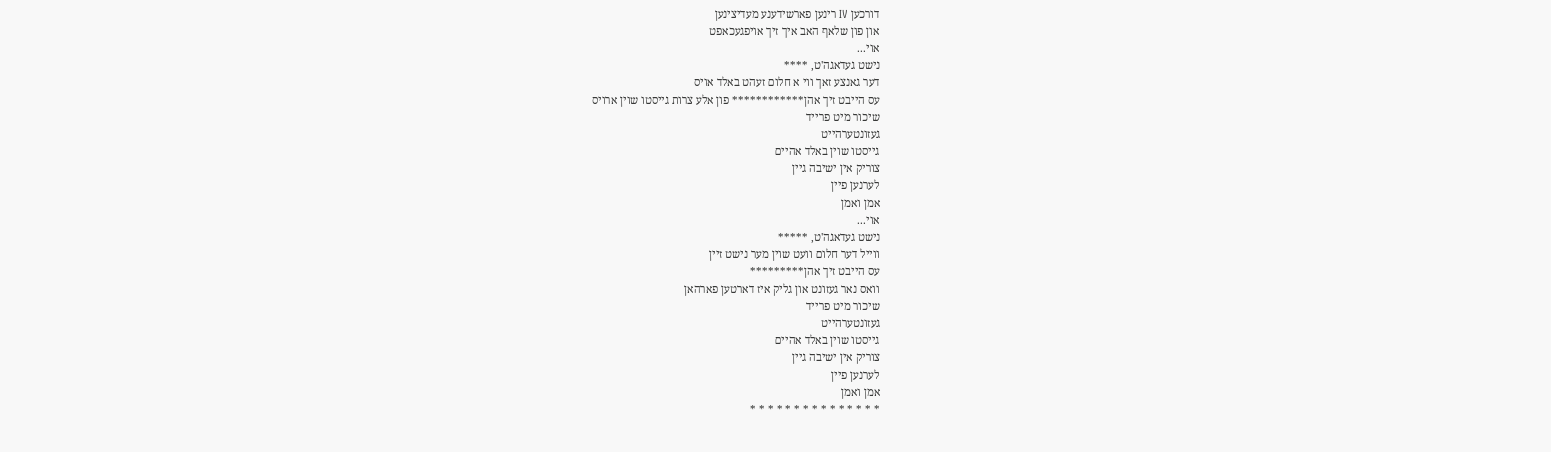דורכען IV רינען פארשידענע מעדיצינען
און פון שלאף האב איך זיך אויפגעכאפט
אוי...
נישט געדאגה'ט, ****
דער גאנצע זאך ווי א חלום זעהט באלד אויס
עס הייבט זיך אהן************ פון אלע צרות גייסטו שוין ארויס
שיכור מיט פרייד
געזונטערהייט
גייסטו שוין באלד אהיים
צוריק אין ישיבה גיין
לערנען פיין
אמן ואמן
אוי...
נישט געדאגה'ט, *****
ווייל דער חלום וועט שוין מער נישט זיין
עס הייבט זיך אהן*********
וואס נאר געזונט און גליק איז דארטען פארהאן
שיכור מיט פרייד
געזונטערהייט
גייסטו שוין באלד אהיים
צוריק אין ישיבה גיין
לערנען פיין
אמן ואמן
* * * * * * * * * * * * * * *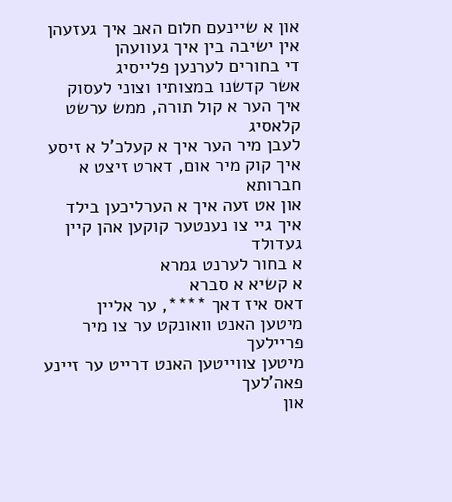און א שיינעם חלום האב איך געזעהן
אין ישיבה בין איך געוועהן
די בחורים לערנען פלייסיג
אשר קדשנו במצותיו וצוני לעסוק
איך הער א קול תורה, ממש ערשט קלאסיג
לעבן מיר הער איך א קעלכ'ל א זיסע
איך קוק מיר אום, דארט זיצט א חברותא
און אט זעה איך א הערליכען בילד
איך גיי צו נענטער קוקען אהן קיין געדולד
א בחור לערנט גמרא
א קשיא א סברא
דאס איז דאך ****, ער אליין
מיטען האנט וואונקט ער צו מיר פריילעך
מיטען צווייטען האנט דרייט ער זיינע פאה'לעך
און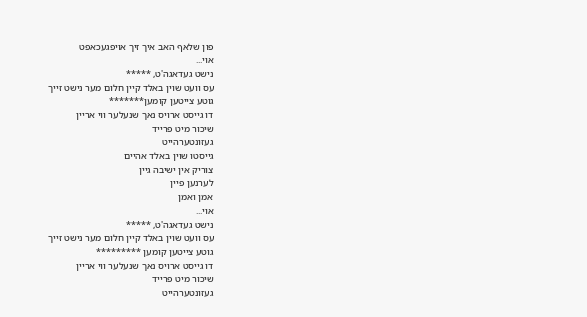פון שלאף האב איך זיך אויפגעכאפט
אוי...
נישט געדאגה'ט, *****
עס וועט שוין באלד קיין חלום מער נישט זייך
גוטע צייטען קומען*******
דו גייסט ארויס נאך שנעלער ווי אריין
שיכור מיט פרייד
געזונטערהייט
גייסטו שוין באלד אהיים
צוריק אין ישיבה גיין
לערנען פיין
אמן ואמן
אוי...
נישט געדאגה'ט, *****
עס וועט שוין באלד קיין חלום מער נישט זייך
גוטע צייטען קומען *********
דו גייסט ארויס נאך שנעלער ווי אריין
שיכור מיט פרייד
געזונטערהייט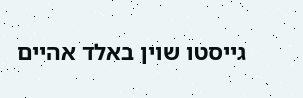גייסטו שוין באלד אהיים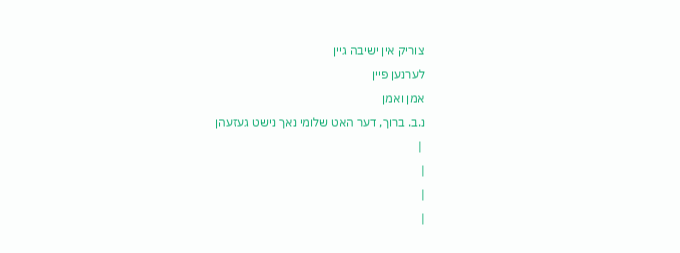צוריק אין ישיבה גיין
לערנען פיין
אמן ואמן
נ.ב. ברוך, דער האט שלומי נאך נישט געזעהן
 |
|
|
|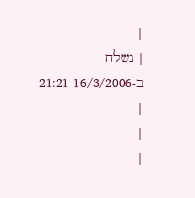|
| נשלח ב-16/3/2006 21:21 |
|
|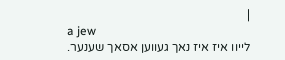|
a jew
לייוו איז איז נאך געווען אסאך שענער.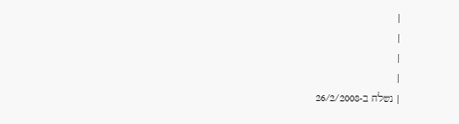|
|
|
|
| נשלח ב-26/2/2008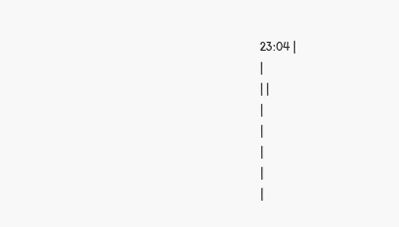23:04 |
|
| |
|
|
|
|
|